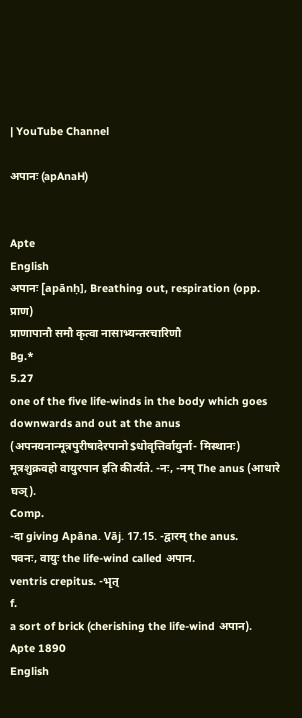| YouTube Channel

अपानः (apAnaH)


Apte
English
अपानः [apānḥ], Breathing out, respiration (opp. प्राण)
प्राणापानौ समौ कृत्वा नासाभ्यन्तरचारिणौ
Bg.*
5.27
one of the five life-winds in the body which goes downwards and out at the anus (अपनयनान्मूत्रपुरीषादेरपानो$धोवृत्तिर्वायुर्ना- मिस्थानः) मूत्रशुक्रवहो वायुरपान इति कीर्त्यते. -नः, -नम् The anus (आधारे घञ्).
Comp.
-दा giving Apāna. Vāj. 17.15. -द्वारम् the anus.
पवनः, वायुः the life-wind called अपान.
ventris crepitus. -भृत्
f.
a sort of brick (cherishing the life-wind अपान).
Apte 1890
English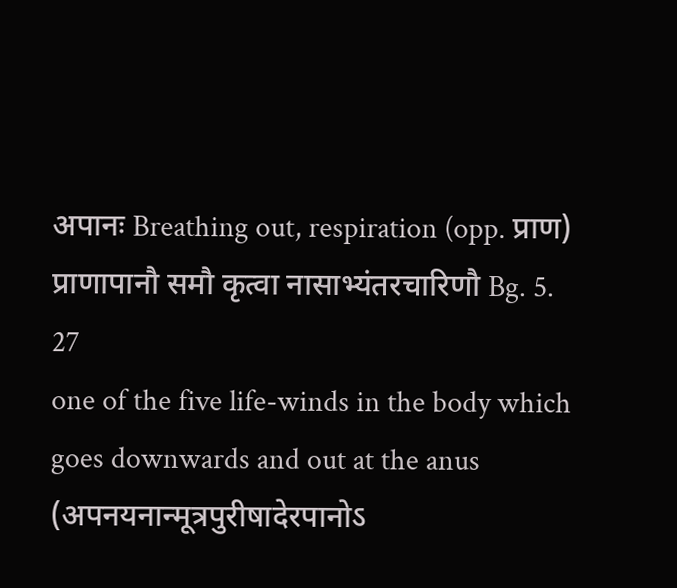अपानः Breathing out, respiration (opp. प्राण)
प्राणापानौ समौ कृत्वा नासाभ्यंतरचारिणौ Bg. 5. 27
one of the five life-winds in the body which goes downwards and out at the anus (अपनयनान्मूत्रपुरीषादेरपानोऽ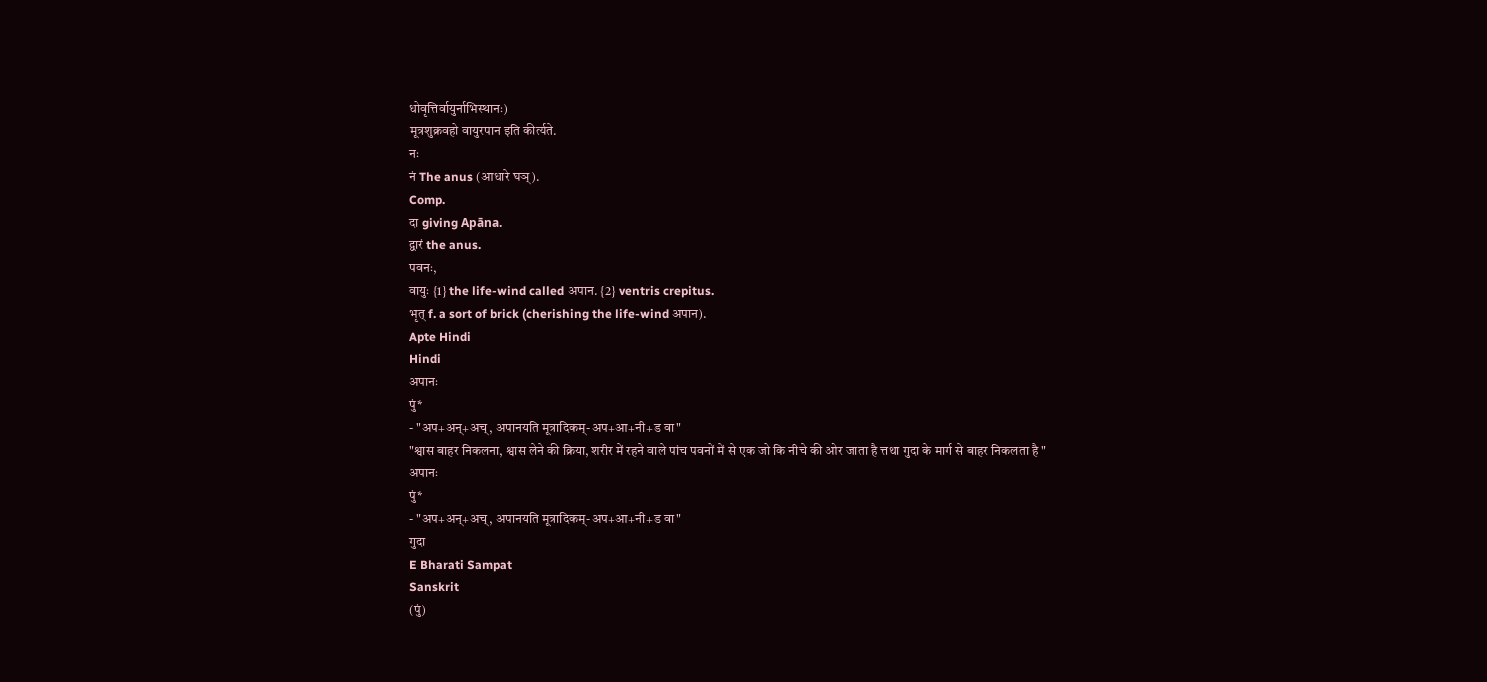धोवृत्तिर्वायुर्नाभिस्थानः)
मूत्रशुक्रवहो वायुरपान इति कीर्त्यते.
नः
नं The anus (आधारे घञ्).
Comp.
दा giving Apāna.
द्वारं the anus.
पवनः,
वायुः {1} the life-wind called अपान. {2} ventris crepitus.
भृत् f. a sort of brick (cherishing the life-wind अपान).
Apte Hindi
Hindi
अपानः
पुं*
- "अप+अन्+अच्, अपानयति मूत्रादिकम्-अप+आ+नी+ड वा"
"श्वास बाहर निकलना, श्वास लेने की क्रिया, शरीर में रहने वाले पांच पवनों में से एक जो कि नीचे की ओर जाता है त्तथा गुदा के मार्ग से बाहर निकलता है "
अपानः
पुं*
- "अप+अन्+अच्, अपानयति मूत्रादिकम्-अप+आ+नी+ड वा"
गुदा
E Bharati Sampat
Sanskrit
(पुं)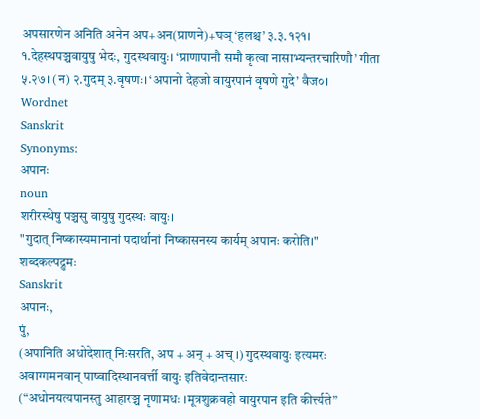अपसारणेन अनिति अनेन अप+अन(प्राणने)+घञ् ‘हलश्च’ ३.३.१२१। १.देहस्थपञ्चवायुषु भेदः, गुदस्थवायुः। ‘प्राणापानौ समौ कृत्वा नासाभ्यन्तरचारिणौ’ गीता ५.२७। (न) २.गुदम् ३.वृषणः। ‘अपानो देहजो वायुरपानं वृषणे गुदे’ वैज०।
Wordnet
Sanskrit
Synonyms:
अपानः
noun
शरीरस्थेषु पञ्चसु वायुषु गुदस्थः वायुः।
"गुदात् निष्कास्यमानानां पदार्थानां निष्कासनस्य कार्यम् अपानः करोति।"
शब्दकल्पद्रुमः
Sanskrit
अपानः,
पुं,
(अपानिति अधोदेशात् निःसरति, अप + अन् + अच् ।) गुदस्थवायुः इत्यमरः
अवाग्गमनवान् पाष्वादिस्थानवर्त्ती वायुः इतिवेदान्तसारः
(“अधोनयत्यपानस्तु आहारञ्च नृणामधः ।मूत्रशुक्रवहो वायुरपान इति कीर्त्त्यते”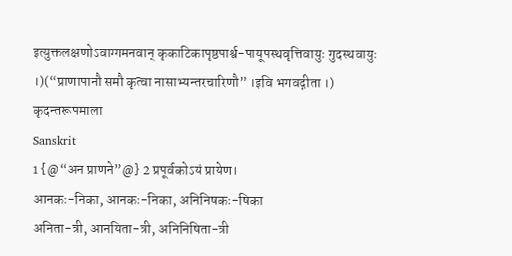इत्युक्तलक्षणोऽवाग्गमनवान् कृकाटिकापृष्ठपार्श्व-पायूपस्थवृत्तिवायुः गुदस्थवायुः ।)(“प्राणापानौ समौ कृत्वा नासाभ्यन्तरचारिणौ” ।इवि भगवद्गीता ।)
कृदन्तरूपमाला
Sanskrit
1 {@“अन प्राणने”@} 2 प्रपूर्वकोऽयं प्रायेण।
आनकः-निका, आनकः-निका, अनिनिषकः-षिका
अनिता-त्री, आनयिता-त्री, अनिनिषिता-त्री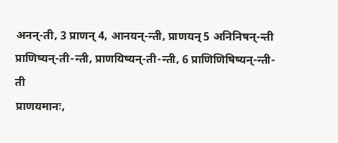अनन्-ती, 3 प्राणन् 4, आनयन्-न्ती, प्राणयन् 5 अनिनिषन्-न्ती
प्राणिष्यन्-ती-न्ती, प्राणयिष्यन्-ती-न्ती, 6 प्राणिणिषिष्यन्-न्ती-ती
प्राणयमानः,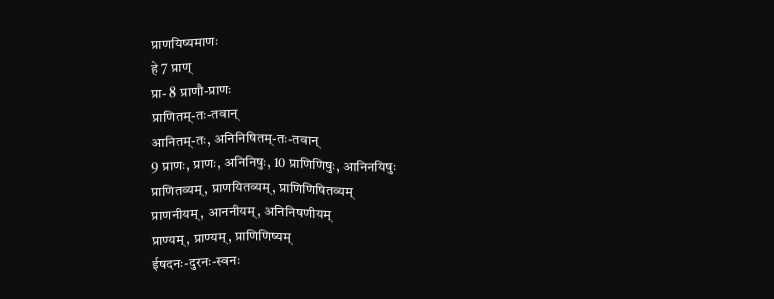प्राणयिष्यमाणः
हे 7 प्राण्
प्रा- 8 प्राणौ-प्राणः
प्राणितम्-तः-तवान्
आनितम्-तः, अनिनिषितम्-तः-तवान्
9 प्राणः, प्राणः, अनिनिषुः, 10 प्राणिणिषुः, आनिनयिषुः
प्राणितव्यम्, प्राणयितव्यम्, प्राणिणिषितव्यम्
प्राणनीयम्, आननीयम्, अनिनिषणीयम्
प्राण्यम्, प्राण्यम्, प्राणिणिष्यम्
ईषदनः-दुरनः-स्वनः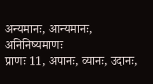अन्यमानः, आन्यमानः, अनिनिष्यमाणः
प्राणः 11, अपानः, व्यानः, उदानः,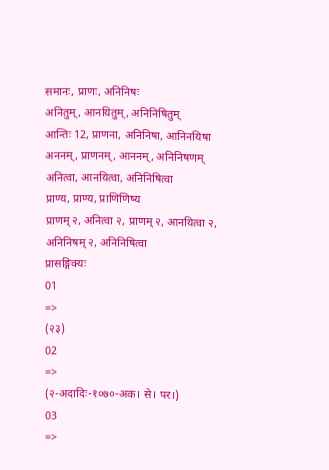समानः, प्राणः, अनिनिषः
अनितुम्, आनयितुम्, अनिनिषितुम्
आन्तिः 12, प्राणना, अनिनिषा, आनिनयिषा
अननम्, प्राणनम्, आननम्, अनिनिषणम्
अनित्वा, आनयित्वा, अनिनिषित्वा
प्राण्य, प्राण्य, प्राणिणिष्य
प्राणम् २, अनित्वा २, प्राणम् २, आनयित्वा २, अनिनिषम् २, अनिनिषित्वा
प्रासङ्गिक्यः
01
=>
(२३)
02
=>
(२-अदादिः-१०७०-अक। से। पर।)
03
=>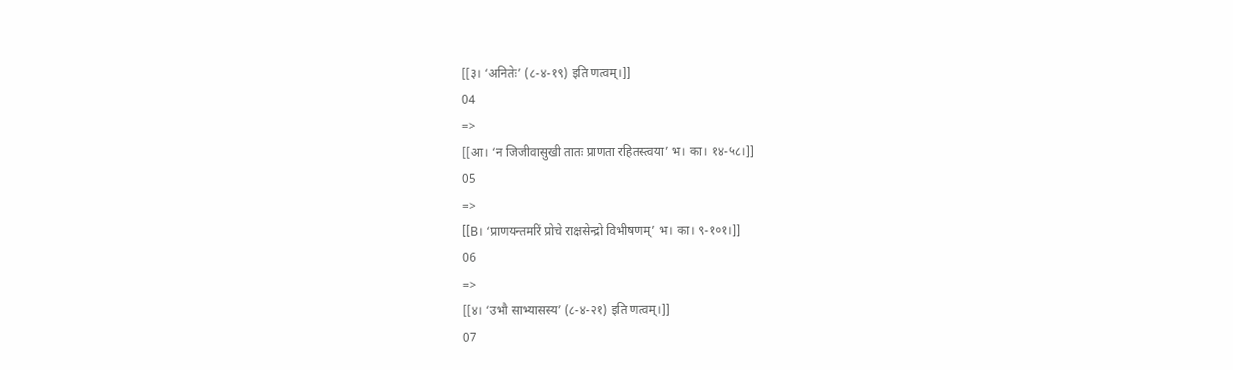[[३। ‘अनितेः’ (८-४-१९) इति णत्वम्।]]
04
=>
[[आ। ‘न जिजीवासुखी तातः प्राणता रहितस्त्वया’ भ। का। १४-५८।]]
05
=>
[[B। ‘प्राणयन्तमरिं प्रोचे राक्षसेन्द्रो विभीषणम्’ भ। का। ९-१०१।]]
06
=>
[[४। ‘उभौ साभ्यासस्य’ (८-४-२१) इति णत्वम्।]]
07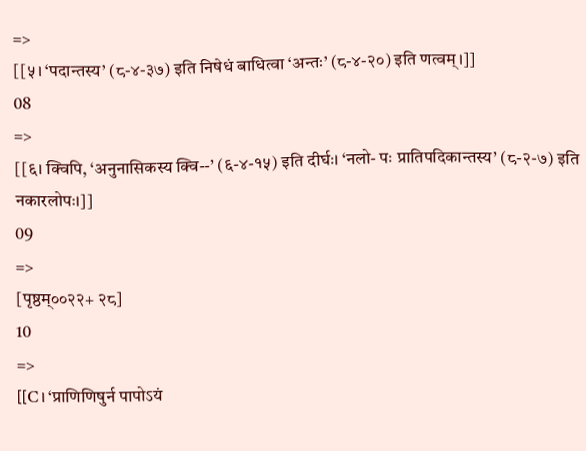=>
[[५। ‘पदान्तस्य’ (८-४-३७) इति निषेधं बाधित्वा ‘अन्तः’ (८-४-२०) इति णत्वम्।]]
08
=>
[[६। क्विपि, ‘अनुनासिकस्य क्वि--’ (६-४-१५) इति दीर्घः। ‘नलो- पः प्रातिपदिकान्तस्य’ (८-२-७) इति नकारलोपः।]]
09
=>
[पृष्ठम्००२२+ २८]
10
=>
[[C। ‘प्राणिणिषुर्न पापोऽयं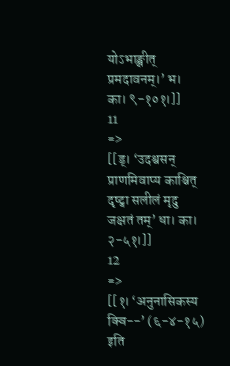योऽभाङ्क्षीत् प्रमदावनम्।’ भ। का। ९-१०१।]]
11
=>
[[ड्। ‘उदश्वसन् प्राणमिवाप्य काश्चित् दृष्ट्वा सलीलं मृदु जक्षतं तम्’ धा। का। २-५१।]]
12
=>
[[१। ‘अनुनासिकस्य क्वि--’ (६-४-१५) इति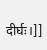दीर्घः।]]